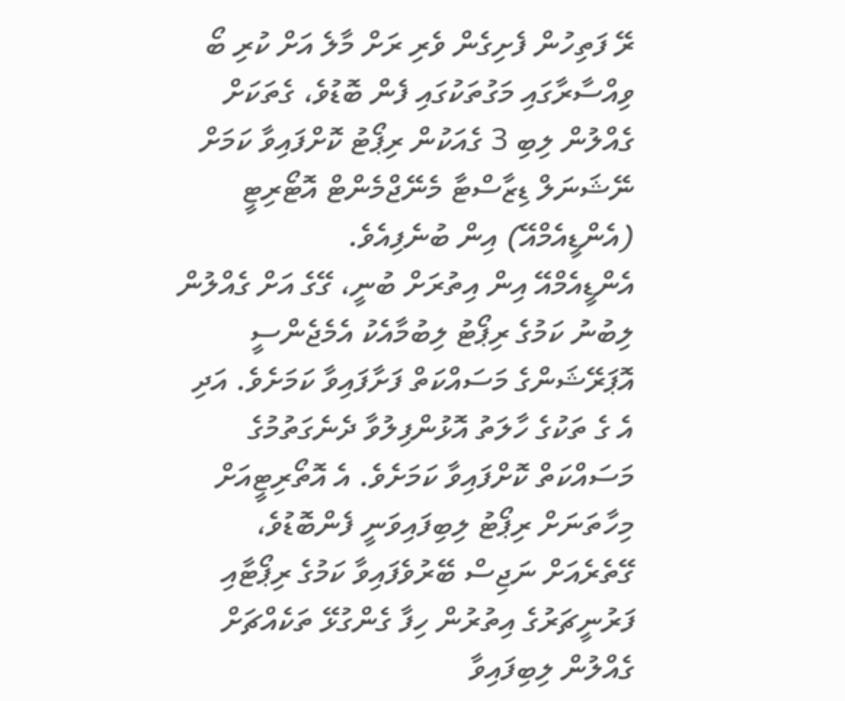ރޭ ފަތިހުން ފެށިގެން ވެރި ރަށް މާލެ އަށް ކުރި ބޯ ވިއްސާރާގައި މަގުތަކުގައި ފެން ބޮޑުވެ، ގެތަކަށް ގެއްލުން ލިބި 3 ގެއަކުން ރިޕޯޓު ކޮށްފައިވާ ކަމަށް ނޭޝަނަލް ޑިޒާސްޓާ މެނޭޖްމެންޓް އޮޓޯރިޓީ (އެންޑީއެމްއޭ) އިން ބުނެފިއެވެ.
އެންޑީއެމްއޭ އިން އިތުރަށް ބުނީ، ގޭގެ އަށް ގެއްލުން ލިބުނު ކަމުގެ ރިޕޯޓު ލިބުމާއެކު އެމެޖެންސީ އޮޕަރޭޝަންގެ މަސައްކަތް ފަށާފައިވާ ކަމަށެވެ. އަދި އެ ގެ ތަކުގެ ހާލަތު އޮޅުންފިލުވާ ދެނެގަތުމުގެ މަސައްކަތް ކޮށްފައިވާ ކަމަށެވެ. އެ އޮތޯރިޓީއަށް މިހާތަނަށް ރިޕޯޓު ލިބިފައިވަނީ ފެންބޮޑުވެ، ގޭތެރެއަށް ނަޖިސް ބޭރުވެފައިވާ ކަމުގެ ރިޕޯޓާއި ފަރުނީޗަރުގެ އިތުރުން ހިފާ ގެންގުޅޭ ތަކެއްޗަށް ގެއްލުން ލިބިފައިވާ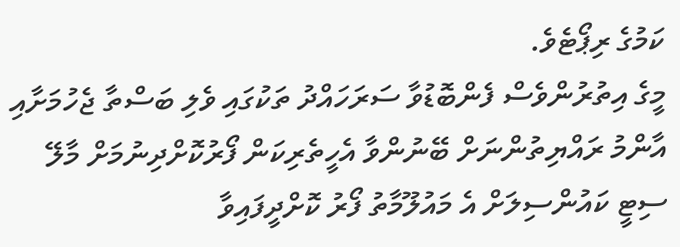ކަމުގެ ރިޕޯޓެވެ.
މީގެ އިތުރުންވެސް ފެންބޮޑުވާ ސަރަހައްދު ތަކުގައި ވެލި ބަސްތާ ޖެހުމަށާއި އާންމު ރައްޔިތުންނަށް ބޭނުންވާ އެހީތެރިކަން ފޯރުކޮށްދިނުމަށް މާލޭ ސިޓީ ކައުންސިލަށް އެ މައުލޫމާތު ފޯރު ކޮށްދީފައިވާ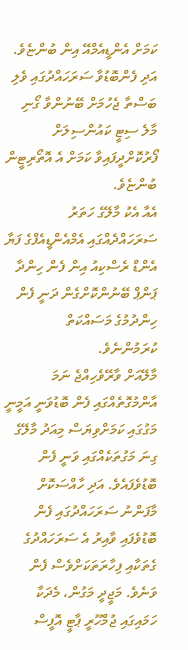ކަމަށް އެންޑީއެމްއޭ އިން ބުންޏެވެ. އަދި ފެންބޮޑުވާ ސަރަހައްދުގައި ވެލި ބަސްތާ ޖެހުމަށް ބޭނުންވާ ގޯނި މާލެ ސިޓީ ކައުންސިލަށް ފޯރުކޮށްދީފައިވާ ކަމަށް އެ އޮތޯރިޓީން ބުންޏެވެ.
އެއާ އެކު މާލޭގެ ހަތަރު ސަރަހައްދެއްގައި އެމްއެންޑީއެފްގެ ފަޔާ އެންޑް ރެސްކިއު އިން ފެން ހިންދާ ޕަންޕް ބޭނުންކޮށްގެން ދަނީ ފެން ހިންދުމުގެ މަސައްކަތް ކުރަމުންނެވެ.
މާލޭއަށް ވާރޭވެހިއްޖެ ނަމަ އާންމުގޮތެއްގައި ފެން ބޮޑުވަނީ އަމީނީ މަގުގައި ކަމަށްވިޔަސް މިއަދު މާލޭގެ ގިނަ މަގުތަކެއްގައި ވަނީ ފެން ބޮޑުވެފައެވެ. އަދި ހާއްސަކޮށް މާފަންނު ސަރަހައްދުގައި ފެން ބޮޑުވެފައި ވާއިރު އެ ސަރަހައްދުގެ ގެތަކާއި ފިހާރަތަކަށްވެސް ފެން ވަނެވެ. މަޖީދީ މަގުން، މެދަކާ ހަމައިގައި ޖުމްހޫރީ ޕާޓީ އޮފީސް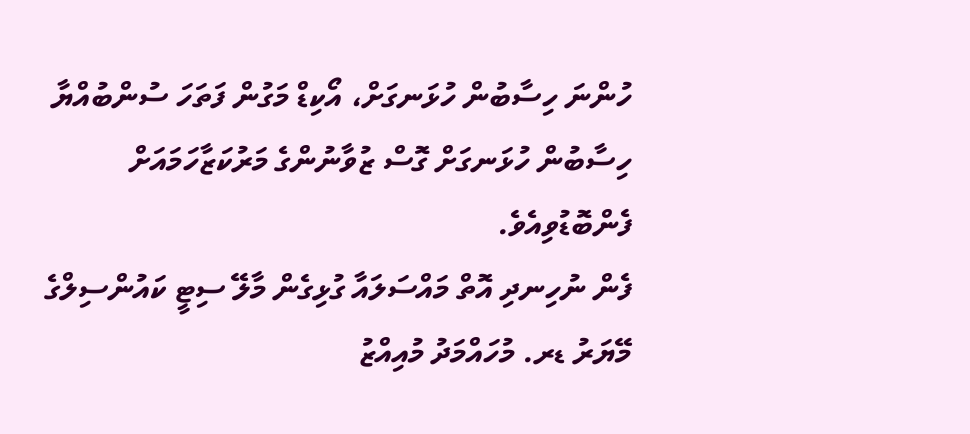ހުންނަ ހިސާބުން ހުޅަނގަށް، އޯކިޑް މަގުން ފަތަހަ ސުންބުއްޔާ ހިސާބުން ހުޅަނގަށް ގޮސް ޒުވާނުންގެ މަރުކަޒާހަމައަށް ފެންބޮޑުވިއެވެ.
ފެން ނުހިނދި އޮތް މައްސަލައާ ގުޅިގެން މާލޭ ސިޓީ ކައުންސިލްގެ މޭޔަރު ޑރ. މުހައްމަދު މުއިއްޒު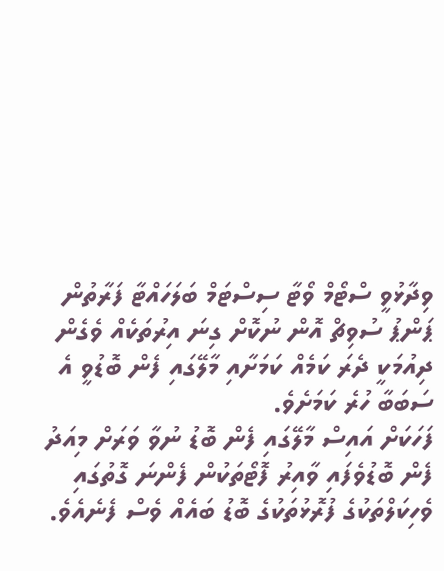ވިދާޅުވީ ސްޓޯމް ވޯޓާ ސިސްޓަމް ބަލަހައްޓާ ފަރާތުން ޕަންޕު ސުވިޗް އޮން ނުކޮށް ގިނަ އިރުތަކެއް ވެގެން ދިއުމަކީ ދެރަ ކަމެއް ކަމަށާއި މާލޭގައި ފެން ބޮޑުވީ އެ ސަބަބާ ހުރެ ކަމަށެވެ.
ފަހަކަށް އައިސް މާލޭގައި ފެން ބޮޑު ނުވާ ވަރަށް މިއަދު ފެން ބޮޑުވެފައި ވާއިރު ފޮޓޯތަކުން ފެންނަ ގޮތުގައި ވެހިކަލްތަކުގެ ފުރޮޅުތަކުގެ ބޮޑު ބައެއް ވެސް ފެނެއެވެ.